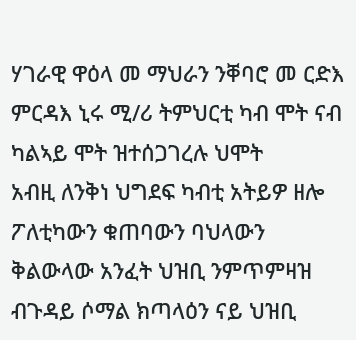ሃገራዊ ዋዕላ መ ማህራን ንቐባሮ መ ርድእ ምርዳእ ኒሩ ሚ/ሪ ትምህርቲ ካብ ሞት ናብ ካልኣይ ሞት ዝተሰጋገረሉ ህሞት
አብዚ ለንቅነ ህግደፍ ካብቲ አትይዎ ዘሎ ፖለቲካውን ቁጠባውን ባህላውን
ቅልውላው አንፈት ህዝቢ ንምጥምዛዝ ብጉዳይ ሶማል ክጣላዕን ናይ ህዝቢ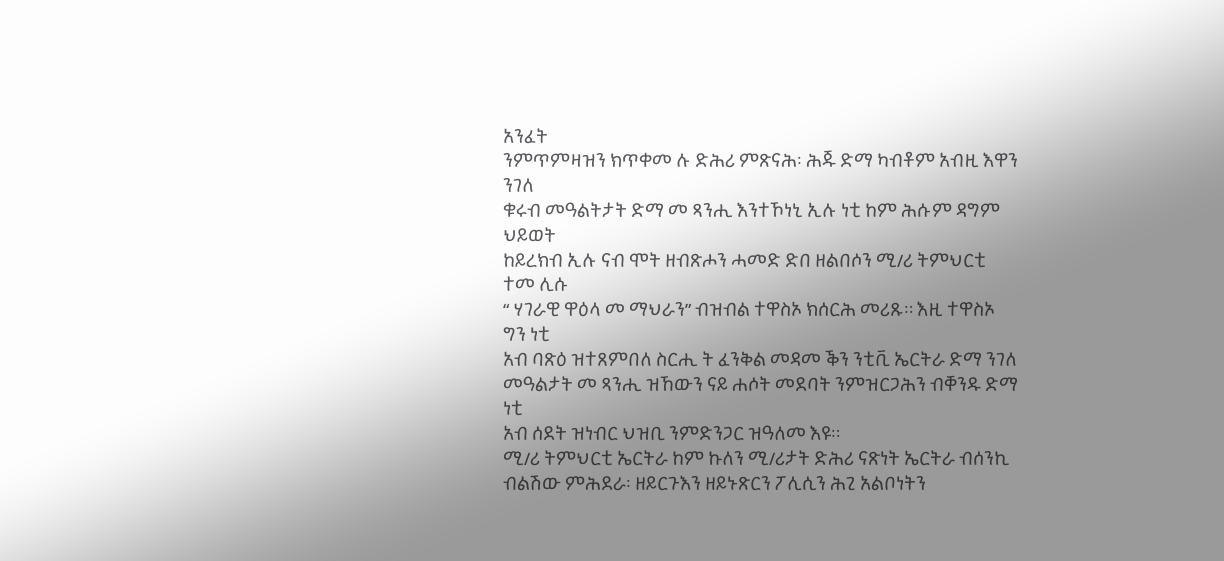አንፈት
ንምጥምዛዝን ክጥቀመ ሉ ድሕሪ ምጽናሕ፡ ሕጁ ድማ ካብቶም አብዚ እዋን ንገለ
ቁሩብ መዓልትታት ድማ መ ጻንሒ እንተኾነኒ ኢሉ ነቲ ከም ሕሱም ዳግም ህይወት
ከይረክብ ኢሉ ናብ ሞት ዘብጽሖን ሓመድ ድበ ዘልበሶን ሚ/ሪ ትምህርቲ ተመ ሊሱ
“ ሃገራዊ ዋዕላ መ ማህራን” ብዝብል ተዋስኦ ክሰርሕ መሪጹ። እዚ ተዋስኦ ግን ነቲ
አብ ባጽዕ ዝተጸምበለ ስርሒ ት ፈንቅል መዳመ ቕን ንቲቪ ኤርትራ ድማ ንገለ
መዓልታት መ ጻንሒ ዝኸውን ናይ ሐሶት መደባት ንምዝርጋሕን ብቐንዱ ድማ ነቲ
አብ ሰደት ዝነብር ህዝቢ ንምድንጋር ዝዓለመ እዩ።
ሚ/ሪ ትምህርቲ ኤርትራ ከም ኩለን ሚ/ሪታት ድሕሪ ናጽነት ኤርትራ ብሰንኪ
ብልሽው ምሕደራ፡ ዘይርጉእን ዘይኑጽርን ፖሊሲን ሕጊ አልቦነትን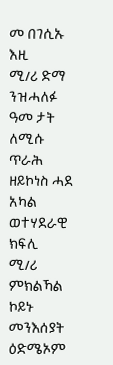መ በገሲኡ እዚ
ሚ/ሪ ድማ ንዝሓለፉ ዓመ ታት ለሚሱ ጥራሕ ዘይኮነስ ሓደ አካል ወተሃደራዊ ክፍሊ
ሚ/ሪ ምክልኻል ኮይኑ መንእሰያት ዕድሜኦም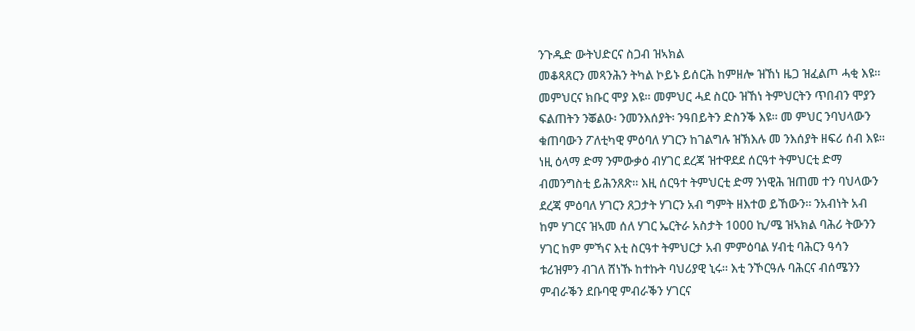ንጉዱድ ውትህድርና ስጋብ ዝኣክል
መቆጻጸርን መጻንሕን ትካል ኮይኑ ይሰርሕ ከምዘሎ ዝኸነ ዜጋ ዝፈልጦ ሓቂ እዩ።
መምህርና ክቡር ሞያ እዩ። መምህር ሓደ ስርዑ ዝኸነ ትምህርትን ጥበብን ሞያን
ፍልጠትን ንቖልዑ፡ ንመንእሰያት፡ ንዓበይትን ድስንቕ እዩ። መ ምህር ንባህላውን
ቁጠባውን ፖለቲካዊ ምዕባለ ሃገርን ከገልግሉ ዝኽእሉ መ ንእሰያት ዘፍሪ ሰብ እዩ።
ነዚ ዕላማ ድማ ንምውቃዕ ብሃገር ደረጃ ዝተዋደደ ሰርዓተ ትምህርቲ ድማ
ብመንግስቲ ይሕንጸጽ። እዚ ሰርዓተ ትምህርቲ ድማ ንነዊሕ ዝጠመ ተን ባህላውን
ደረጃ ምዕባለ ሃገርን ጸጋታት ሃገርን አብ ግምት ዘእተወ ይኸውን። ንአብነት አብ
ከም ሃገርና ዝኣመ ሰለ ሃገር ኤርትራ አስታት 1000 ኪ/ሜ ዝኣክል ባሕሪ ትውንን
ሃገር ከም ምኻና እቲ ስርዓተ ትምህርታ አብ ምምዕባል ሃብቲ ባሕርን ዓሳን
ቱሪዝምን ብገለ ሸነኹ ከተኩት ባህሪያዊ ኒሩ። እቲ ንኾርዓሉ ባሕርና ብሰሜንን
ምብራቕን ደቡባዊ ምብራቕን ሃገርና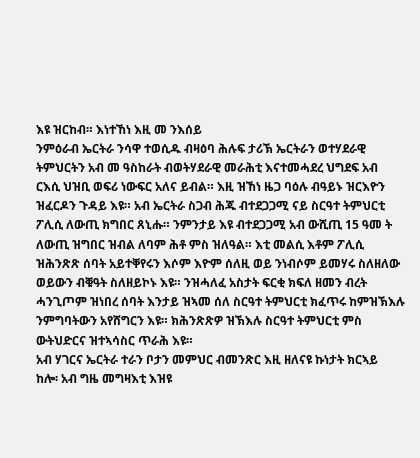እዩ ዝርከብ። እነተኸነ እዚ መ ንእሰይ
ንምዕራብ ኤርትራ ንሳዋ ተወሲዱ ብዛዕባ ሕሉፍ ታሪኽ ኤርትራን ወተሃደራዊ
ትምህርትን አብ መ ዓስከራት ብወትሃደራዊ መራሕቲ እናተመሓደረ ህግደፍ አብ
ርእሲ ህዝቢ ወፍሪ ነውፍር አለና ይብል። እዚ ዝኸነ ዜጋ ባዕሉ ብዓይኑ ዝርእዮን
ዝፈርዶን ጉዳይ እዩ። አብ ኤርትራ ስጋብ ሕጁ ብተደጋጋሚ ናይ ስርዓተ ትምህርቲ
ፖሊሲ ለውጢ ክግበር ጸኒሑ። ንምንታይ እዩ ብተደጋጋሚ አብ ውሺጢ 15 ዓመ ት
ለውጢ ዝግበር ዝብል ለባም ሕቶ ምስ ዝለዓል። እቲ መልሲ እቶም ፖሊሲ
ዝሕንጽጽ ሰባት አይተቐየሩን እሶም እዮም ሰለዚ ወይ ንነብሶም ይመሃሩ ስለዘለው
ወይውን ብቑዓት ስለዘይኮኑ እዩ። ንዝሓለፈ አስታት ፍርቂ ክፍለ ዘመን ብረት
ሓንጊጦም ዝነበረ ሰባት እንታይ ዝኣመ ሰለ ስርዓተ ትምህርቲ ክፈጥሩ ከምዝኽእሉ
ንምግባትውን አየሸግርን እዩ። ክሕንጽጽዎ ዝኽእሉ ስርዓተ ትምህርቲ ምስ
ውትህድርና ዝተኣሳስር ጥራሕ እዩ።
አብ ሃገርና ኤርትራ ተራን ቦታን መምህር ብመንጽር እዚ ዘለናዩ ኩነታት ክርኣይ
ከሎ፡ አብ ግዜ መግዛእቲ እዝዩ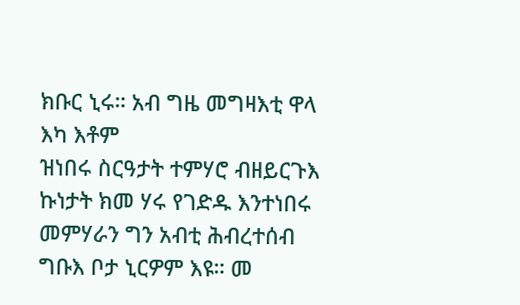ክቡር ኒሩ። አብ ግዜ መግዛእቲ ዋላ እካ እቶም
ዝነበሩ ስርዓታት ተምሃሮ ብዘይርጉእ ኩነታት ክመ ሃሩ የገድዱ እንተነበሩ
መምሃራን ግን አብቲ ሕብረተሰብ ግቡእ ቦታ ኒርዎም እዩ። መ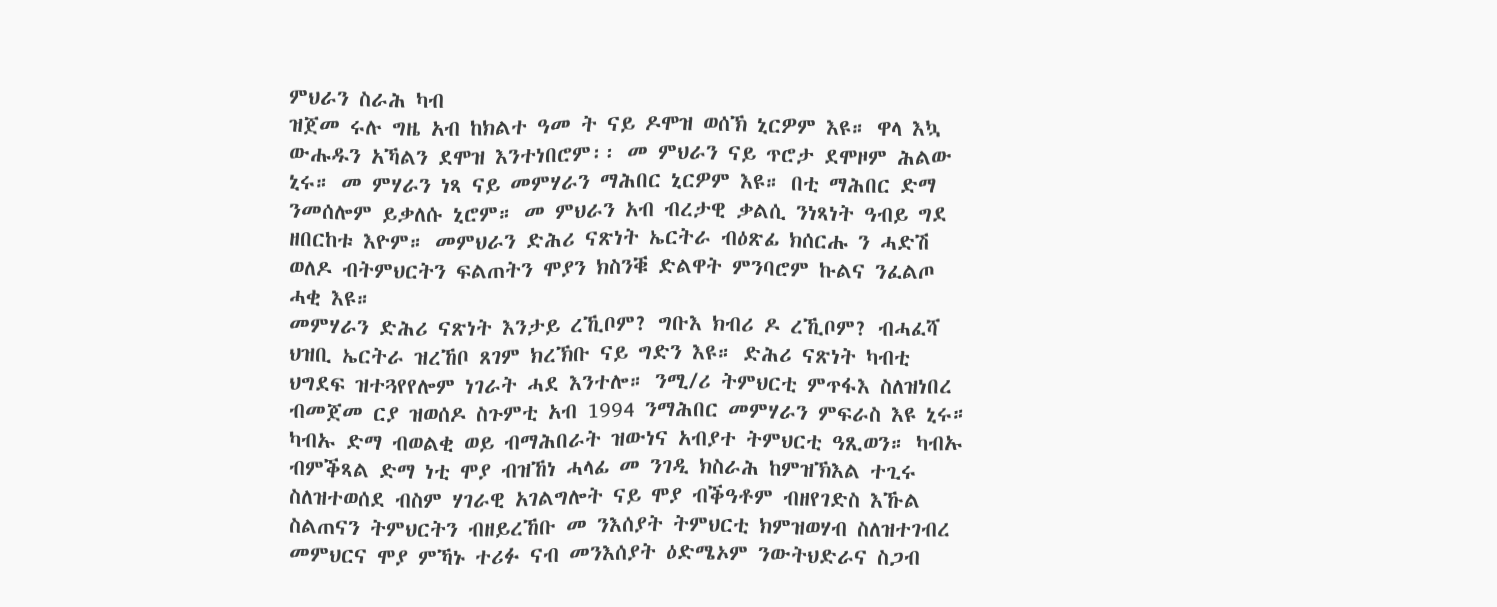ምህራን ስራሕ ካብ
ዝጀመ ሩሉ ግዜ አብ ከክልተ ዓመ ት ናይ ዶሞዝ ወሰኽ ኒርዎም እዩ። ዋላ እኳ
ውሑዱን አኻልን ደሞዝ እንተነበሮም፡፡ መ ምህራን ናይ ጥሮታ ደሞዞም ሕልው
ኒሩ። መ ምሃራን ነጻ ናይ መምሃራን ማሕበር ኒርዎም እዩ። በቲ ማሕበር ድማ
ንመሰሎም ይቃለሱ ኒሮም። መ ምህራን አብ ብረታዊ ቃልሲ ንነጻነት ዓብይ ግደ
ዘበርከቱ እዮም። መምህራን ድሕሪ ናጽነት ኤርትራ ብዕጽፊ ክሰርሑ ን ሓድሽ
ወለዶ ብትምህርትን ፍልጠትን ሞያን ክስንቑ ድልዋት ምንባሮም ኩልና ንፈልጦ
ሓቂ እዩ።
መምሃራን ድሕሪ ናጽነት እንታይ ረኺቦም? ግቡእ ክብሪ ዶ ረኺቦም? ብሓፈሻ
ህዝቢ ኤርትራ ዝረኸቦ ጸገም ክረኽቡ ናይ ግድን እዩ። ድሕሪ ናጽነት ካብቲ
ህግደፍ ዝተጓየየሎም ነገራት ሓደ እንተሎ። ንሚ/ሪ ትምህርቲ ምጥፋእ ስለዝነበረ
ብመጀመ ርያ ዝወሰዶ ስጉምቲ አብ 1994 ንማሕበር መምሃራን ምፍራስ እዩ ኒሩ።
ካብኡ ድማ ብወልቂ ወይ ብማሕበራት ዝውነና አብያተ ትምህርቲ ዓጺወን። ካብኡ
ብምቕጻል ድማ ነቲ ሞያ ብዝኸነ ሓላፊ መ ንገዲ ክስራሕ ከምዝኽእል ተጊሩ
ስለዝተወሰደ ብስም ሃገራዊ አገልግሎት ናይ ሞያ ብቕዓቶም ብዘየገድስ እኹል
ስልጠናን ትምህርትን ብዘይረኸቡ መ ንእሰያት ትምህርቲ ክምዝወሃብ ስለዝተገብረ
መምህርና ሞያ ምኻኑ ተሪፉ ናብ መንእሰያት ዕድሜኦም ንውትህድራና ስጋብ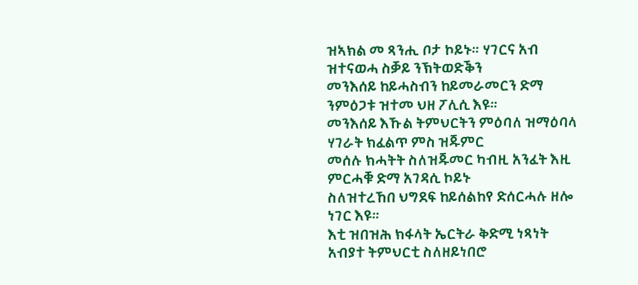ዝኣክል መ ጻንሒ ቦታ ኮይኑ። ሃገርና አብ ዝተናወሓ ስቓይ ንኽትወድቕን
መንእሰይ ከይሓስብን ከይመራመርን ድማ ንምዕጋቱ ዝተመ ህዘ ፖሊሲ እዩ።
መንእሰይ እኹል ትምህርትን ምዕባለ ዝማዕባላ ሃገራት ክፈልጥ ምስ ዝጁምር
መሰሉ ክሓትት ስለዝጁመር ካብዚ አንፈት እዚ ምርሓቑ ድማ አገዳሲ ኮይኑ
ስለዝተረኸበ ህግደፍ ከይሰልከየ ድሰርሓሉ ዘሎ ነገር እዩ።
እቲ ዝበዝሕ ክፋላት ኤርትራ ቅድሚ ነጻነት አብያተ ትምህርቲ ስለዘይነበሮ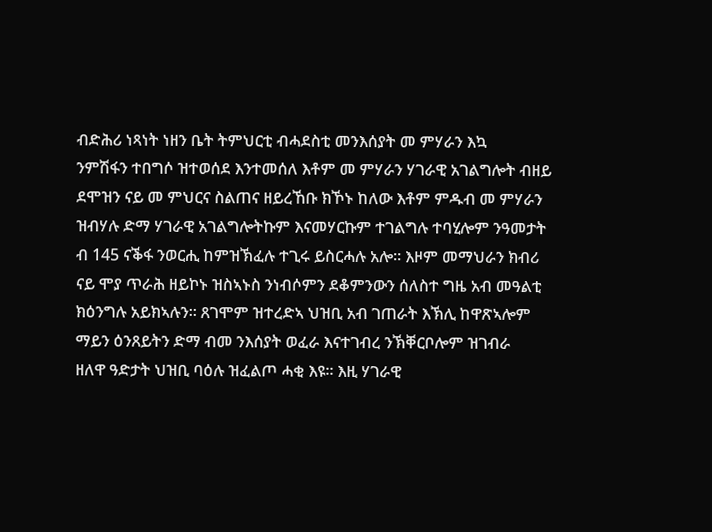ብድሕሪ ነጻነት ነዘን ቤት ትምህርቲ ብሓደስቲ መንእሰያት መ ምሃራን እኳ
ንምሽፋን ተበግሶ ዝተወሰደ እንተመሰለ እቶም መ ምሃራን ሃገራዊ አገልግሎት ብዘይ
ደሞዝን ናይ መ ምህርና ስልጠና ዘይረኸቡ ክኾኑ ከለው እቶም ምዱብ መ ምሃራን
ዝብሃሉ ድማ ሃገራዊ አገልግሎትኩም እናመሃርኩም ተገልግሉ ተባሂሎም ንዓመታት
ብ 145 ናቕፋ ንወርሒ ከምዝኽፈሉ ተጊሩ ይስርሓሉ አሎ። እዞም መማህራን ክብሪ
ናይ ሞያ ጥራሕ ዘይኮኑ ዝስኣኑስ ንነብሶምን ደቆምንውን ሰለስተ ግዜ አብ መዓልቲ
ክዕንግሉ አይክኣሉን። ጸገሞም ዝተረድኣ ህዝቢ አብ ገጠራት እኽሊ ከዋጽኣሎም
ማይን ዕንጸይትን ድማ ብመ ንእሰያት ወፈራ እናተገብረ ንኽቐርቦሎም ዝገብራ
ዘለዋ ዓድታት ህዝቢ ባዕሉ ዝፈልጦ ሓቂ እዩ። እዚ ሃገራዊ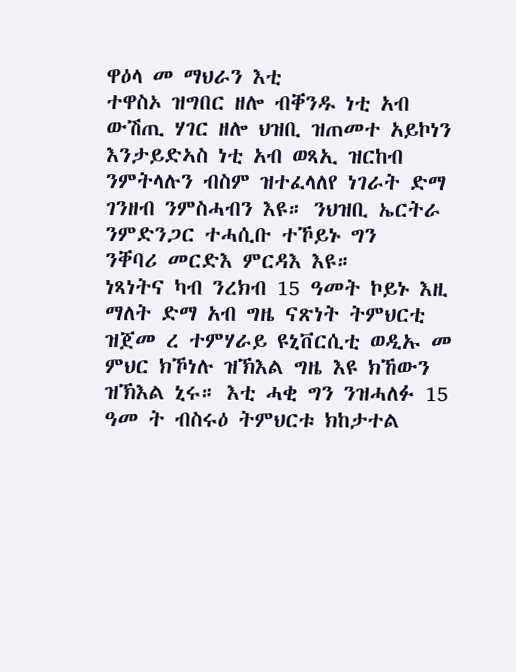ዋዕላ መ ማህራን እቲ
ተዋስኦ ዝግበር ዘሎ ብቐንዱ ነቲ አብ ውሽጢ ሃገር ዘሎ ህዝቢ ዝጠመተ አይኮነን
እንታይድኣስ ነቲ አብ ወጻኢ ዝርከብ ንምትላሉን ብስም ዝተፈላለየ ነገራት ድማ
ገንዘብ ንምስሓብን እዩ። ንህዝቢ ኤርትራ ንምድንጋር ተሓሲቡ ተኾይኑ ግን
ንቐባሪ መርድእ ምርዳእ እዩ።
ነጻነትና ካብ ንረክብ 15 ዓመት ኮይኑ እዚ ማለት ድማ አብ ግዜ ናጽነት ትምህርቲ
ዝጀመ ረ ተምሃራይ ዩኒቨርሲቲ ወዲኡ መ ምህር ክኾነሉ ዝኽእል ግዜ እዩ ክኸውን
ዝኽእል ኒሩ። እቲ ሓቂ ግን ንዝሓለፉ 15 ዓመ ት ብስሩዕ ትምህርቱ ክከታተል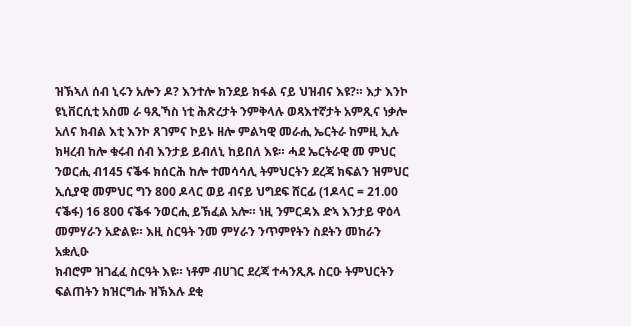ዝኽኣለ ሰብ ኒሩን አሎን ዶ? እንተሎ ክንደይ ክፋል ናይ ህዝብና እዩ?። እታ እንኮ
ዩኒቨርሲቲ አስመ ራ ዓጺኻስ ነቲ ሕጽረታት ንምቅላሉ ወጻእተኛታት አምጺና ነቃሎ
አለና ክብል እቲ እንኮ ጸገምና ኮይኑ ዘሎ ምልካዊ መራሒ ኤርትራ ከምዚ ኢሉ
ክዛረብ ከሎ ቁሩብ ሰብ እንታይ ይብለኒ ከይበለ እዩ። ሓደ ኤርትራዊ መ ምህር
ንወርሒ ብ145 ናቕፋ ክሰርሕ ከሎ ተመሳሳሊ ትምህርትን ደረጃ ክፍልን ዝምህር
ኢሲያዊ መምህር ግን 800 ዶላር ወይ ብናይ ህግደፍ ሸርፊ (1ዶላር = 21.00
ናቕፋ) 16 800 ናቕፋ ንወርሒ ይኽፈል አሎ። ነዚ ንምርዳእ ድኣ እንታይ ዋዕላ
መምሃራን አድልዩ። እዚ ስርዓት ንመ ምሃራን ንጥምየትን ስደትን መከራን አቋሊዑ
ክብሮም ዝገፈፈ ስርዓት እዩ። ነቶም ብሀገር ደረጃ ተሓንጺጹ ስርዑ ትምህርትን
ፍልጠትን ክዝርግሑ ዝኽእሉ ደቂ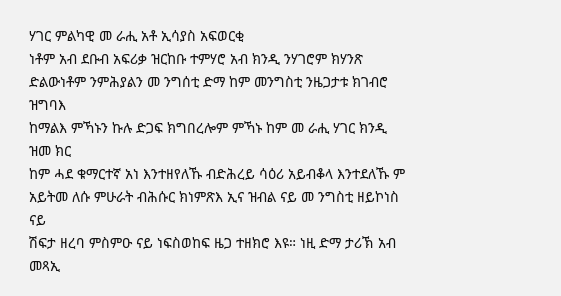ሃገር ምልካዊ መ ራሒ አቶ ኢሳያስ አፍወርቂ
ነቶም አብ ደቡብ አፍሪቃ ዝርከቡ ተምሃሮ አብ ክንዲ ንሃገሮም ክሃንጽ
ድልውነቶም ንምሕያልን መ ንግሰቲ ድማ ከም መንግስቲ ንዜጋታቱ ክገብሮ ዝግባእ
ከማልእ ምኻኑን ኩሉ ድጋፍ ክግበረሎም ምኻኑ ከም መ ራሒ ሃገር ክንዲ ዝመ ክር
ከም ሓደ ቁማርተኛ አነ እንተዘየለኹ ብድሕረይ ሳዕሪ አይብቆላ እንተደለኹ ም
አይትመ ለሱ ምሁራት ብሕሱር ክነምጽእ ኢና ዝብል ናይ መ ንግስቲ ዘይኮነስ ናይ
ሽፍታ ዘረባ ምስምዑ ናይ ነፍስወከፍ ዜጋ ተዘክሮ እዩ። ነዚ ድማ ታሪኽ አብ
መጻኢ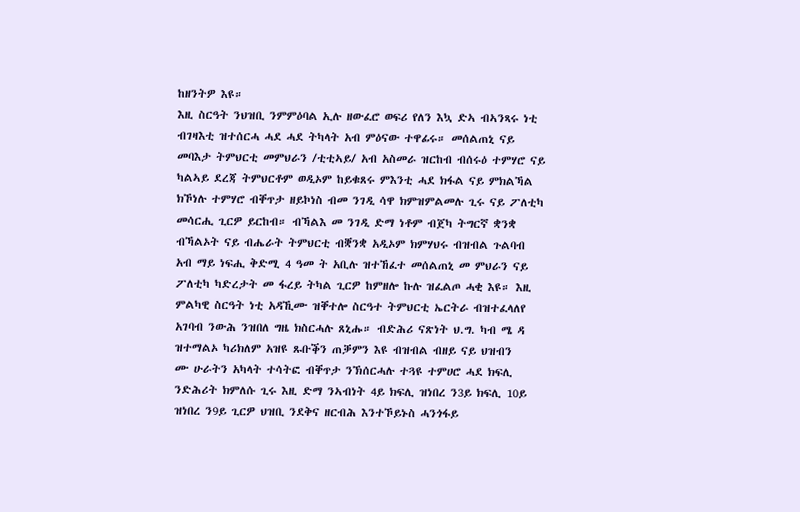ከዘንትዎ እዩ።
እዚ ስርዓት ንህዝቢ ንምምዕባል ኢሉ ዘውፈሮ ወፍሪ የለን እኳ ድኣ ብኣንጻሩ ነቲ
ብገዛእቲ ዝተሰርሓ ሓደ ሓደ ትካላት አብ ምዕናው ተዋፊሩ። መሰልጠኒ ናይ
መባእታ ትምህርቲ መምህራን /ቲቲኣይ/ አብ አስመራ ዝርከብ ብሰሩዕ ተምሃሮ ናይ
ካልኣይ ደረጃ ትምህርቶም ወዲኦም ከይቁጸሩ ምእንቲ ሓደ ክፋል ናይ ምክልኻል
ክኾነሉ ተምሃሮ ብቐጥታ ዘይኮነስ ብመ ንገዲ ሳዋ ክምዝምልመሉ ጊሩ ናይ ፖለቲካ
መሳርሒ ጊርዎ ይርከብ። ብኻልእ መ ንገዲ ድማ ነቶም ብጀካ ትግርኛ ቋንቋ
ብኻልኦት ናይ ብሔራት ትምህርቲ ብቛንቋ አዲኦም ክምሃህሩ ብዝብል ጉልባብ
አብ ማይ ነፍሒ ቅድሚ 4 ዓመ ት አቢሉ ዝተኸፈተ መሰልጠኒ መ ምህራን ናይ
ፖለቲካ ካድረታት መ ፋረይ ትካል ጊርዎ ከምዘሎ ኩሉ ዝፈልጦ ሓቂ እዩ። እዚ
ምልካዊ ስርዓት ነቲ አዳኺሙ ዝቐተሎ ስርዓተ ትምህርቲ ኤርትራ ብዝተፈላለየ
አገባብ ንውሕ ንዝበለ ግዜ ክስርሓሉ ጸኒሑ። ብድሕሪ ናጽነት ህ.ግ. ካብ ሜ ዳ
ዝተማልኦ ካሪክለም አዝዩ ጹቡቕን ጠቓምን እዩ ብዝብል ብዘይ ናይ ህዝብን
ሙ ሁራትን አካላት ተሳትፎ ብቐጥታ ንኽሰርሓሉ ተጓዩ ተምሀሮ ሓደ ክፍሊ
ንድሕሪት ክምለሱ ጊሩ እዚ ድማ ንኣብነት 4ይ ክፍሊ ዝነበረ ን3ይ ክፍሊ 10ይ
ዝነበረ ን9ይ ጊርዎ ህዝቢ ንደቅና ዘርብሕ እንተኾይኑስ ሓንጎፋይ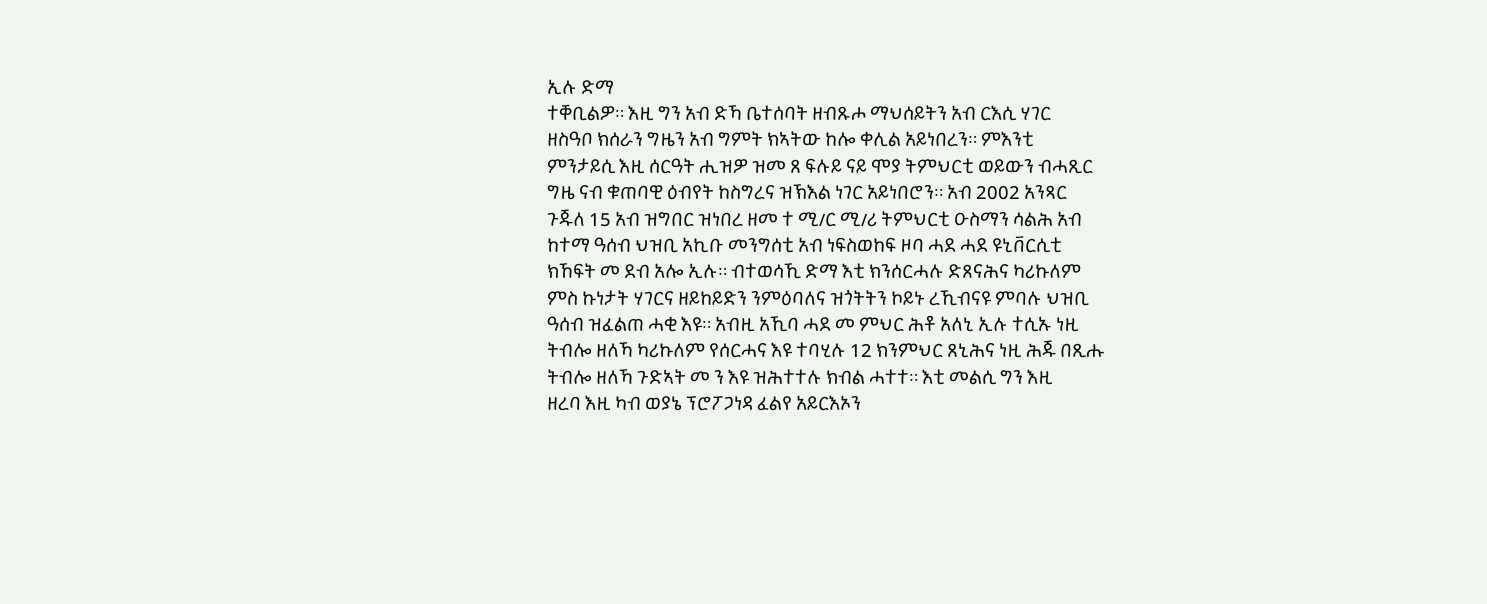ኢሉ ድማ
ተቐቢልዎ። እዚ ግን አብ ድኻ ቤተሰባት ዘብጹሖ ማህሰይትን አብ ርእሲ ሃገር
ዘስዓቦ ክሰራን ግዜን አብ ግምት ክኣትው ከሎ ቀሊል አይነበረን። ምእንቲ
ምንታይሲ እዚ ሰርዓት ሒዝዎ ዝመ ጸ ፍሉይ ናይ ሞያ ትምህርቲ ወይውን ብሓጺር
ግዜ ናብ ቁጠባዊ ዕብየት ከስግረና ዝኽእል ነገር አይነበሮን። አብ 2002 አንጻር
ጉጁለ 15 አብ ዝግበር ዝነበረ ዘመ ተ ሚ/ር ሚ/ሪ ትምህርቲ ዑስማን ሳልሕ አብ
ከተማ ዓሰብ ህዝቢ አኪቡ መንግሰቲ አብ ነፍስወከፍ ዞባ ሓደ ሓደ ዩኒቨርሲቲ
ክኸፍት መ ደብ አሎ ኢሉ። ብተወሳኺ ድማ እቲ ክንሰርሓሉ ድጸናሕና ካሪኩለም
ምስ ኩነታት ሃገርና ዘይከይድን ንምዕባለና ዝጎትትን ኮይኑ ረኺብናዩ ምባሉ ህዝቢ
ዓሰብ ዝፈልጠ ሓቂ እዩ። አብዚ አኺባ ሓደ መ ምህር ሕቶ አለኒ ኢሉ ተሲኡ ነዚ
ትብሎ ዘለኻ ካሪኩለም የሰርሓና እዩ ተባሂሉ 12 ክንምህር ጸኒሕና ነዚ ሕጁ በጺሑ
ትብሎ ዘለኻ ጉድኣት መ ን እዩ ዝሕተተሉ ክብል ሓተተ። እቲ መልሲ ግን እዚ
ዘረባ እዚ ካብ ወያኔ ፕሮፖጋነዳ ፈልየ አይርእኦን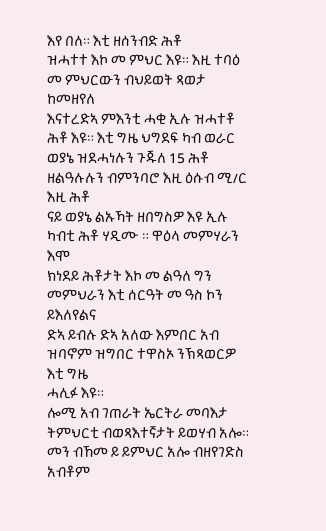እየ በለ። እቲ ዘሰንብድ ሕቶ
ዝሓተተ እኮ መ ምህር እዩ። እዚ ተባዕ መ ምህርውን ብህይወት ጻወታ ከመዘየለ
እናተረድኣ ምእንቲ ሓቂ ኢሉ ዝሓተቶ ሕቶ እዩ። እቲ ግዜ ህግደፍ ካብ ወራር
ወያኔ ዝደሓነሉን ጉጁለ 15 ሕቶ ዘልዓሉሉን ብምንባሮ እዚ ዕሱብ ሚ/ር እዚ ሕቶ
ናይ ወያኔ ልኡኻት ዘበግስዎ እዩ ኢሉ ካብቲ ሕቶ ሃዲሙ ። ዋዕላ መምሃራን እሞ
ክነደይ ሕቶታት እኮ መ ልዓለ ግን መምህራን እቲ ሰርዓት መ ዓስ ኮን ይእለየልና
ድኣ ይብሉ ድኣ አለው እምበር አብ ዝባኖም ዝግበር ተዋስኦ ንኽጻወርዎ እቲ ግዜ
ሓሊፉ እዩ።
ሎሚ አብ ገጠራት ኤርትራ መባእታ ትምህርቲ ብወጻእተኛታት ይወሃብ አሎ።
መን ብኸመ ይ ይምህር አሎ ብዘየገድስ አብቶም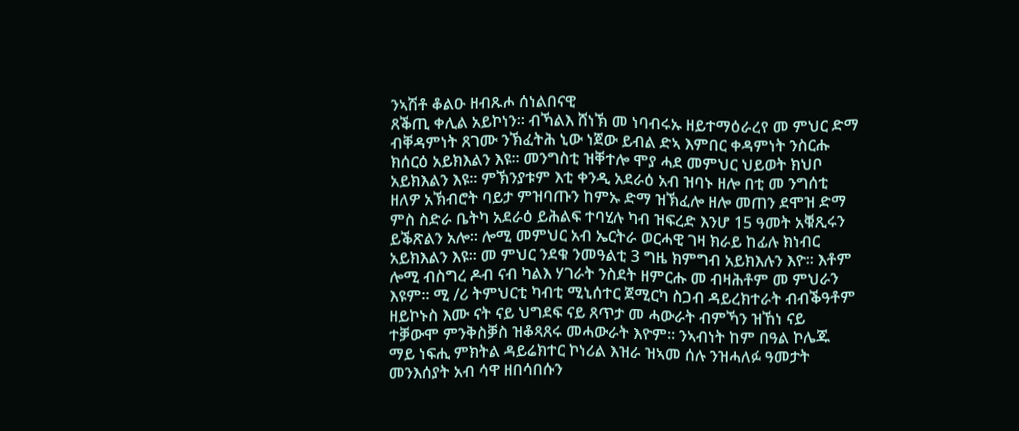ንኣሽቶ ቆልዑ ዘብጹሖ ሰነልበናዊ
ጸቕጢ ቀሊል አይኮነን። ብኻልእ ሸነኽ መ ነባብሩኡ ዘይተማዕራረየ መ ምህር ድማ
ብቐዳምነት ጸገሙ ንኽፈትሕ ኒው ነጀው ይብል ድኣ እምበር ቀዳምነት ንስርሑ
ክሰርዕ አይክእልን እዩ። መንግስቲ ዝቐተሎ ሞያ ሓደ መምህር ህይወት ክህቦ
አይክእልን እዩ። ምኽንያቱም እቲ ቀንዲ አደራዕ አብ ዝባኑ ዘሎ በቲ መ ንግሰቲ
ዘለዎ አኽብሮት ባይታ ምዝባጡን ከምኡ ድማ ዝኽፈሎ ዘሎ መጠን ደሞዝ ድማ
ምስ ስድራ ቤትካ አደራዕ ይሕልፍ ተባሂሉ ካብ ዝፍረድ እንሆ 15 ዓመት አቑጺሩን
ይቕጽልን አሎ። ሎሚ መምህር አብ ኤርትራ ወርሓዊ ገዛ ክራይ ከፊሉ ክነብር
አይክእልን እዩ። መ ምህር ንደቁ ንመዓልቲ 3 ግዜ ክምግብ አይክእሉን እዮ። እቶም
ሎሚ ብስግረ ዶብ ናብ ካልእ ሃገራት ንስደት ዘምርሑ መ ብዛሕቶም መ ምህራን
እዩም። ሚ /ሪ ትምህርቲ ካብቲ ሚኒሰተር ጀሚርካ ስጋብ ዳይረክተራት ብብቕዓቶም
ዘይኮኑስ እሙ ናት ናይ ህግደፍ ናይ ጸጥታ መ ሓውራት ብምኻን ዝኸነ ናይ
ተቓውሞ ምንቅስቓስ ዝቆጻጸሩ መሓውራት እዮም። ንኣብነት ከም በዓል ኮሌጁ
ማይ ነፍሒ ምክትል ዳይሬክተር ኮነሪል እዝራ ዝኣመ ሰሉ ንዝሓለፉ ዓመታት
መንእሰያት አብ ሳዋ ዘበሳበሱን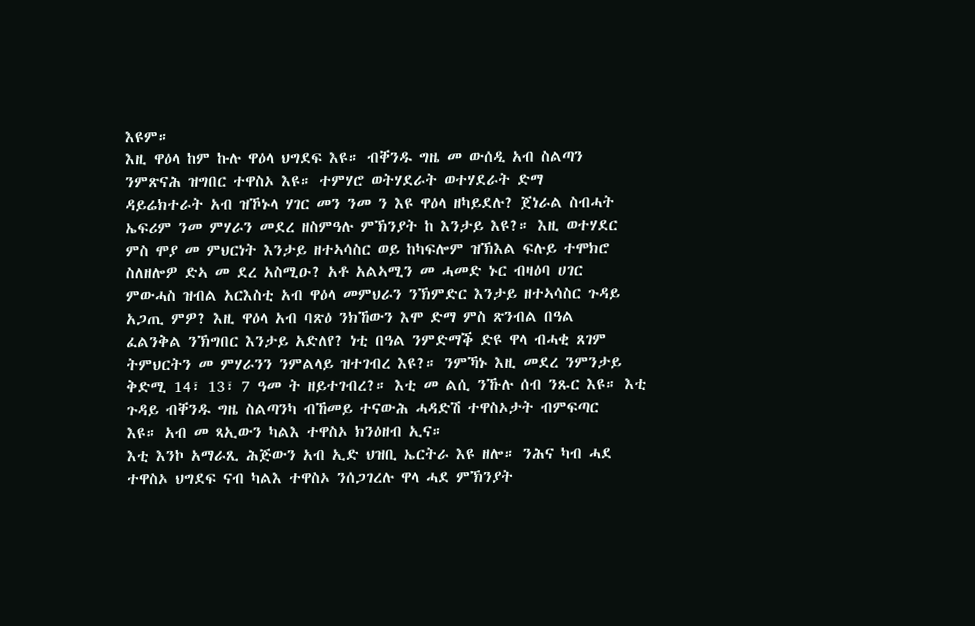እዩም።
እዚ ዋዕላ ከም ኩሉ ዋዕላ ህግደፍ እዩ። ብቐንዱ ግዜ መ ውሰዲ አብ ስልጣን
ንምጽናሕ ዝግበር ተዋስኦ እዩ። ተምሃሮ ወትሃደራት ወተሃደራት ድማ
ዳይሬክተራት አብ ዝኾኑላ ሃገር መን ንመ ን እዩ ዋዕላ ዘካይደሉ? ጀነራል ስብሓት
ኤፍሪም ንመ ምሃራን መደረ ዘስምዓሉ ምኽንያት ከ እንታይ እዩ?። እዚ ወተሃደር
ምስ ሞያ መ ምህርነት እንታይ ዘተኣሳስር ወይ ከካፍሎም ዝኽእል ፍሉይ ተሞክሮ
ስለዘሎዎ ድኣ መ ደረ አስሚዑ? አቶ አልኣሚን መ ሓመድ ኑር ብዛዕባ ሀገር
ምውሓስ ዝብል አርእስቲ አብ ዋዕላ መምህራን ንኽምድር እንታይ ዘተኣሳስር ጉዳይ
አጋጢ ምዎ? እዚ ዋዕላ አብ ባጽዕ ንክኸውን እሞ ድማ ምስ ጽንብል በዓል
ፈልንቅል ንኽግበር እንታይ አድለየ? ነቲ በዓል ንምድማቕ ድዩ ዋላ ብሓቂ ጸገም
ትምህርትን መ ምሃራንን ንምልላይ ዝተገብረ እዩ?። ንምኻኑ እዚ መደረ ንምንታይ
ቅድሚ 14፣ 13፣ 7 ዓመ ት ዘይተገብረ?። እቲ መ ልሲ ንኹሉ ሰብ ንጹር እዩ። እቲ
ጉዳይ ብቐንዱ ግዜ ስልጣንካ ብኸመይ ተናውሕ ሓዳድሽ ተዋስኦታት ብምፍጣር
እዩ። አብ መ ጻኢውን ካልእ ተዋስኦ ክንዕዘብ ኢና።
እቲ እንኮ አማራጺ ሕጅውን አብ ኢድ ህዝቢ ኤርትራ እዩ ዘሎ። ንሕና ካብ ሓደ
ተዋስኦ ህግደፍ ናብ ካልእ ተዋስኦ ንሰጋገረሉ ዋላ ሓደ ምኽንያት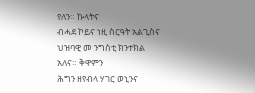የለን። ኩላትና
ብሓደ ኮይና ነዚ ስርዓት አልጊስና ህዝባዊ መ ንግስቲ ክንተክል አለና። ቅዋምን
ሕግን ዘየብላ ሃገር ወኒንና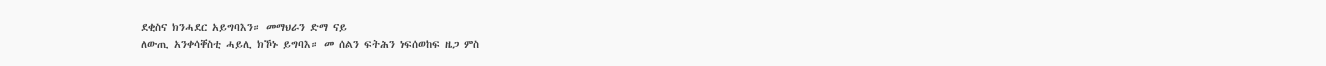ደቂስና ክንሓደር አይግባእን። መማህራን ድማ ናይ
ለውጢ አንቀሳቐስቲ ሓይሊ ክኾኑ ይግባእ። መ ሰልን ፍትሕን ነፍሰወከፍ ዜጋ ምስ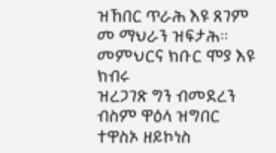ዝኸበር ጥራሕ እዩ ጸገም መ ማህራን ዝፍታሕ። መምህርና ክቡር ሞያ እዩ ክብሩ
ዝረጋገጽ ግን ብመደረን ብስም ዋዕላ ዝግበር ተዋስኦ ዘይኮነስ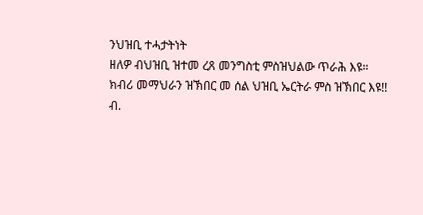ንህዝቢ ተሓታትነት
ዘለዎ ብህዝቢ ዝተመ ረጸ መንግስቲ ምስዝህልው ጥራሕ እዩ።
ክብሪ መማህራን ዝኽበር መ ሰል ህዝቢ ኤርትራ ምስ ዝኽበር እዩ!!
ብ.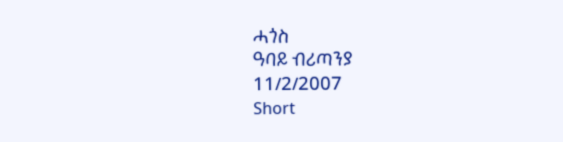ሓጎስ
ዓባይ ብሪጣንያ
11/2/2007
Short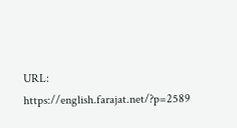URL: https://english.farajat.net/?p=2589